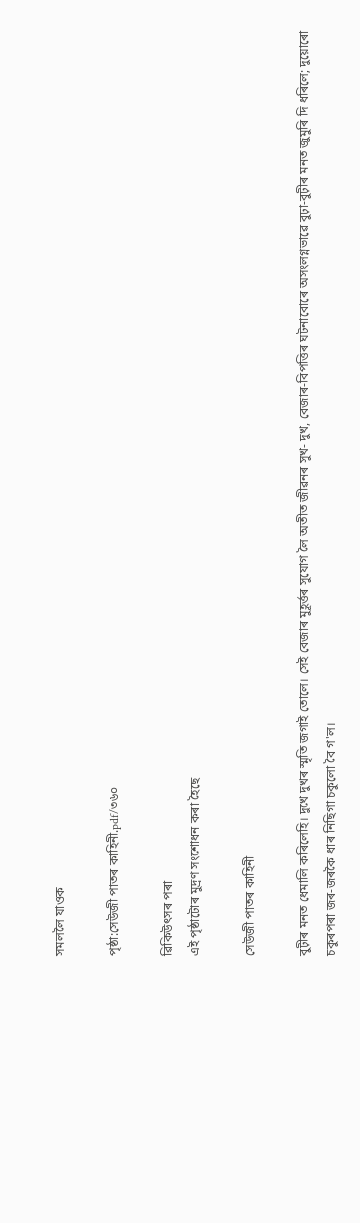সমললৈ যাওক

পৃষ্ঠা:সেউজী পাতৰ কাহিনী.pdf/৩৬০

ৱিকিউৎসৰ পৰা
এই পৃষ্ঠাটোৰ মুদ্ৰণ সংশোধন কৰা হৈছে

সেউজী পাতৰ কাহিনী

বুঢ়ীৰ মনত ধেমালি কৰিলেহি। দুখে দুখৰ স্মৃতি জগাই তোলে। সেই বেজাৰ মুহূৰ্ত্তৰ সুযোগ লৈ অতীত জীৱনৰ সুখ- দুখ, বেজাৰ-বিপত্তিৰ ঘটনাবোৰে অসংলগ্নভাৱে বুঢ়া-বুঢ়ীৰ মনত জুমুৰি দি ধৰিলে; দুয়োৰো চকুৰপৰা জৰ-জৰকৈ ধাৰ নিছিগা চকুলো বৈ গ'ল।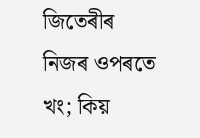জিতেৰীৰ নিজৰ ওপৰতে খং; কিয়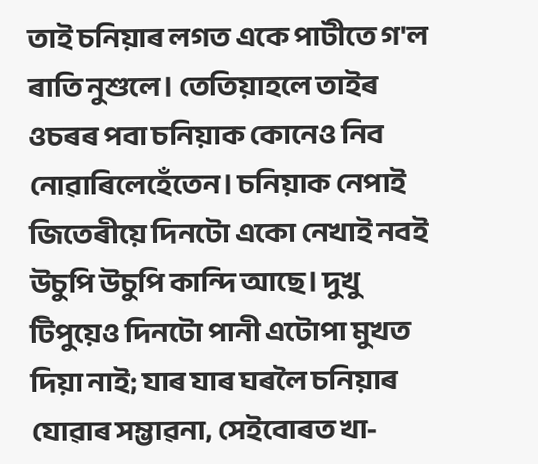তাই চনিয়াৰ লগত একে পাটীতে গ'ল ৰাতি নুশুলে। তেতিয়াহলে তাইৰ ওচৰৰ পবা চনিয়াক কোনেও নিব নোৱাৰিলেহেঁতেন। চনিয়াক নেপাই জিতেৰীয়ে দিনটো একো নেখাই নবই উচুপি উচুপি কান্দি আছে। দুখু টিপুয়েও দিনটো পানী এটোপা মুখত দিয়া নাই; যাৰ যাৰ ঘৰলৈ চনিয়াৰ যোৱাৰ সম্ভাৱনা, সেইবোৰত খা-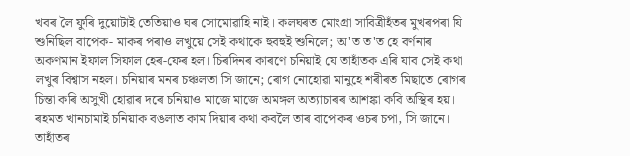খবৰ লৈ ফুৰি দুয়োটাই তেতিয়াও ঘৰ সোমোৱাহি নাই। কলঘৰত মোংগ্ৰা সাবিত্ৰীহঁতৰ মুখৰপৰা যি শুনিছিল বাপেক- মাকৰ পৰাও লখুয়ে সেই কথাকে হুবহুই শুনিলে; অ'ত ত'ত হে বৰ্ণনাৰ অকণমান ইফাল সিফাল হেৰ-ফেৰ হল। চিৰদিনৰ কাৰণে চনিয়াই যে তাহাঁতক এৰি যাব সেই কথা লখুৰ বিশ্বাস নহল। চনিয়াৰ মনৰ চঞ্চলতা সি জানে; ৰোগ নোহোৱা মানুহে শৰীৰত মিছাতে ৰোগৰ চিন্তা কৰি অসুখী হোৱাৰ দৰে চনিয়াও মাজে মাজে অমঙ্গল অত্যাচাৰৰ আশঙ্কা কবি অস্থিৰ হয়। ৰহমত খানচামাই চনিয়াক বঙলাত কাম দিয়াৰ কথা কবলৈ তাৰ বাপেকৰ ওচৰ চপা, সি জানে। তাহাঁতৰ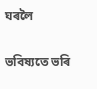ঘৰলৈ

ভবিষ্যতে ভৰি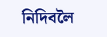নিদিবলৈ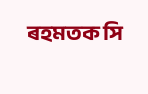ৰহমতক সি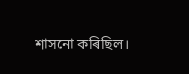শাসনো কৰিছিল।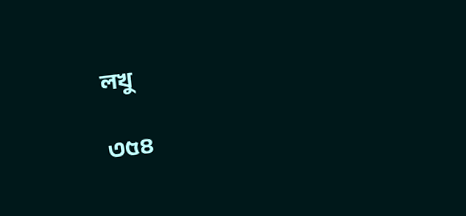লখু

৩৫৪